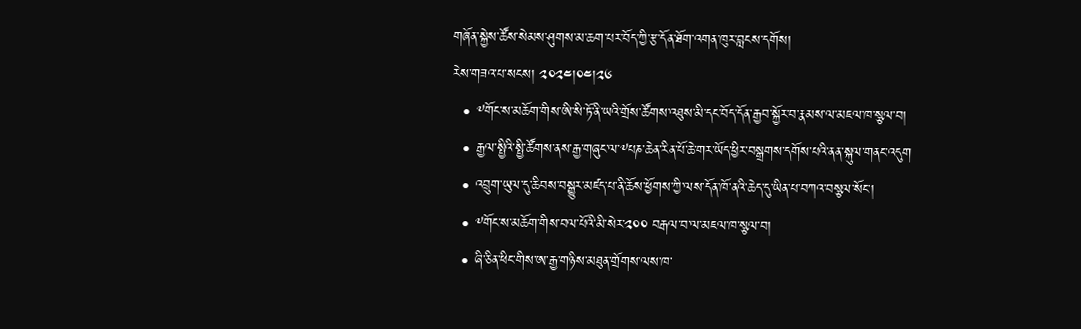གཞོན་སྐྱེས་ཚོས་སེམས་ཤུགས་མ་ཆག་པར་བོད་ཀྱི་རྩ་དོན་ཐོག་འགན་ཁུར་བླངས་དགོས།
རེས་གཟའ་པ་སངས། ༢༠༢༤།༠༤།༢༦
  • ༸གོང་ས་མཆོག་གིས་ཨི་སི་ཏོ་ནི་ཡའི་གྲོས་ཚོགས་འཐུས་མི་དང་བོད་དོན་རྒྱབ་སྐྱོར་བ་རྣམས་ལ་མཇལ་ཁ་སྩལ་བ།
  • རྒྱལ་སྤྱིའི་སྤྱི་ཚོགས་ནས་རྒྱ་གཞུང་ལ་༸པཎ་ཆེན་རིན་པོ་ཆེ་གར་ཡོད་ཕྱིར་བསྒྲགས་དགོས་པའི་ནན་སྐུལ་གནང་འདུག
  • འབྲུག་ཡུལ་དུ་ཆིབས་བསྒྱུར་མཛད་པ་ནི་ཆོས་ཕྱོགས་ཀྱི་ལས་དོན་ཁོ་ནའི་ཆེད་དུ་ཡིན་པ་བཀའ་བསྩལ་སོང་།
  • ༸གོང་ས་མཆོག་གིས་བལ་པོའི་མི་སེར་༢༠༠ བརྒལ་བ་ལ་མཇལ་ཁ་སྩལ་བ།
  • ཞི་ཅིན་ཕིང་གིས་ཨ་རྒྱ་གཉིས་མཐུན་གྲོགས་ལས་ཁ་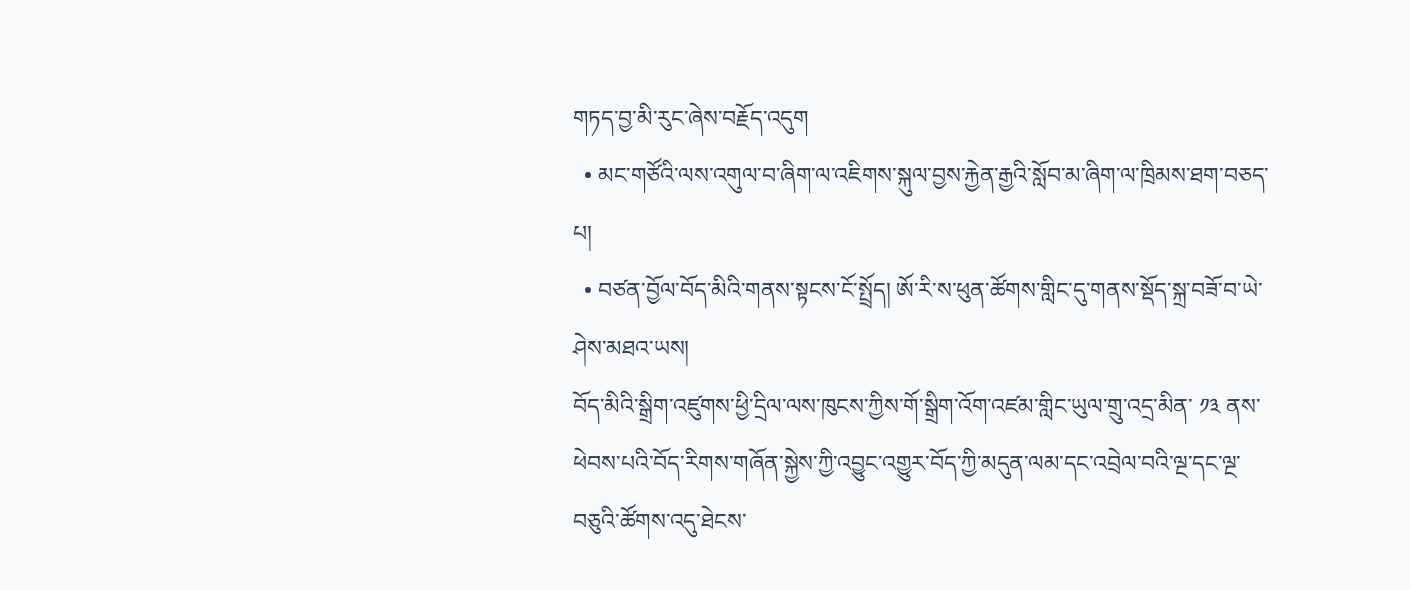གཏད་བྱ་མི་རུང་ཞེས་བརྗོད་འདུག
  • མང་གཙོའི་ལས་འགུལ་བ་ཞིག་ལ་འཇིགས་སྐུལ་བྱས་རྐྱེན་རྒྱའི་སློབ་མ་ཞིག་ལ་ཁྲིམས་ཐག་བཅད་པ།
  • བཙན་བྱོལ་བོད་མིའི་གནས་སྟངས་ངོ་སྤྲོད། ཨོ་རི་ས་ཕུན་ཚོགས་གླིང་དུ་གནས་སྡོད་སྐྲ་བཟོ་བ་ཡེ་ཤེས་མཐའ་ཡས།
བོད་མིའི་སྒྲིག་འཛུགས་ཕྱི་དྲིལ་ལས་ཁུངས་ཀྱིས་གོ་སྒྲིག་འོག་འཛམ་གླིང་ཡུལ་གྲུ་འདྲ་མིན་ ༡༣ ནས་ཕེབས་པའི་བོད་རིགས་གཞོན་སྐྱེས་ཀྱི་འབྱུང་འགྱུར་བོད་ཀྱི་མདུན་ལམ་དང་འབྲེལ་བའི་ལྔ་དང་ལྔ་བཅུའི་ཚོགས་འདུ་ཐེངས་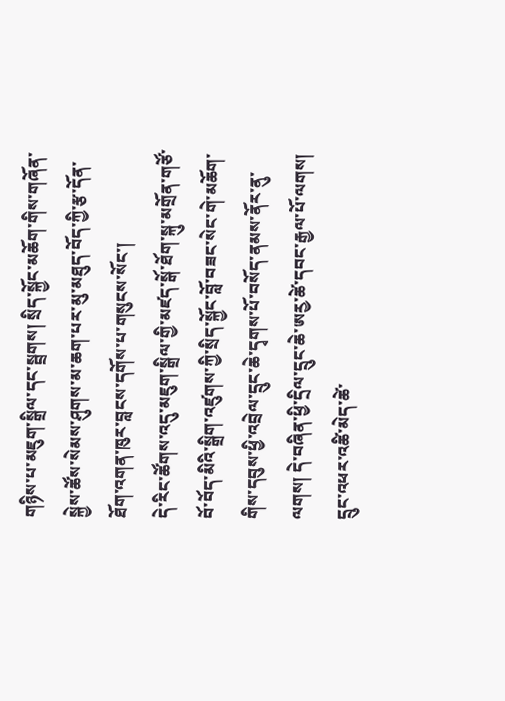གཉིས་པ་མཇུག་སྒྲིལ་དང་སྦྲགས། སྲིད་སྐྱོང་མཆོག་གིས་གཞོན་སྐྱེས་ཚོས་སེམས་ཤུགས་མ་ཆག་པར་མུ་མཐུད་བོད་ཀྱི་རྩ་དོན་ཐོག་འགན་ཁུར་བླངས་དགོས་པ་གསུངས་སོང་།
དེ་རིང་ཚོགས་འདུ་མཇུག་སྒྲིལ་གྱི་མཛད་སྒོ་ཐོག་སྐུ་མགྲོན་གཙོ་བོ་བོད་མིའི་སྒྲིག་འཛུགས་ཀྱི་སྲིད་སྐྱོང་བློ་བཟང་སེང་གེ་མཆོག་གིས་དབུས་ཕྱི་འབྲེལ་དྲུང་ཆེ་དྭགས་པོ་བསོད་ནམས་ནོར་ནུ་ལགས། དེ་བཞིན་ཕྱི་དྲིལ་དྲུང་ཆེ་ཨརྱ་ཚེ་དབང་རྒྱལ་པོ་ལགས། དྲུང་འཕར་འཚི་མེད་ཚེ་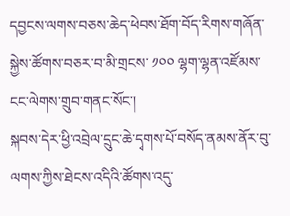དབྱངས་ལགས་བཅས་ཆེད་ཕེབས་ཐོག་བོད་རིགས་གཞོན་སྐྱེས་ཚོགས་བཅར་བ་མི་གྲངས་ ༡༠༠ ལྷག་ལྷན་འཛོམས་ངང་ལེགས་གྲུབ་གནང་སོང་།
སྐབས་དེར་ཕྱི་འབྲེལ་དྲུང་ཆེ་དྭགས་པོ་བསོད་ནམས་ནོར་བུ་ལགས་ཀྱིས་ཐེངས་འདིའི་ཚོགས་འདུ་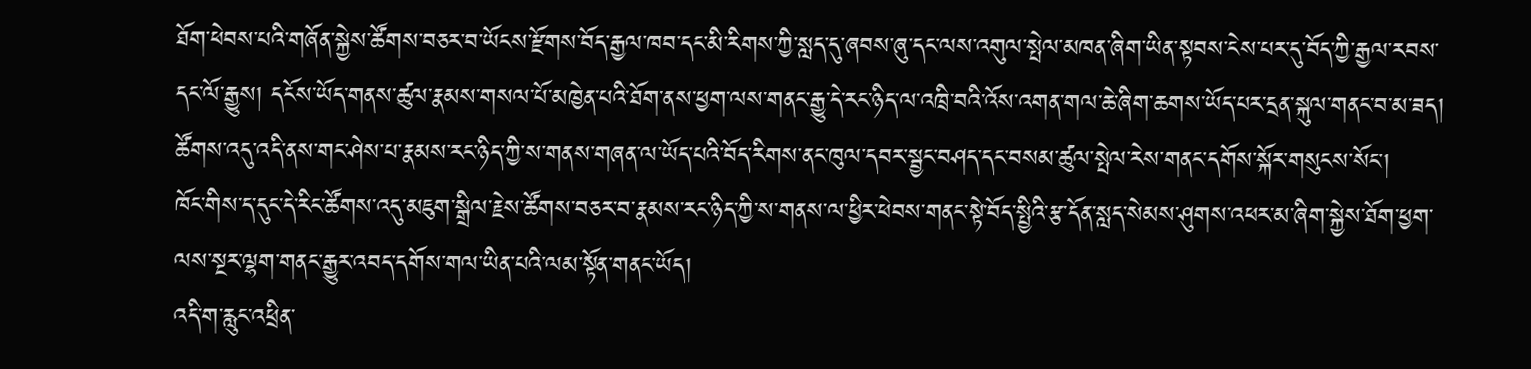ཐོག་ཕེབས་པའི་གཞོན་སྐྱེས་ཚོགས་བཅར་བ་ཡོངས་རྫོགས་བོད་རྒྱལ་ཁབ་དང་མི་རིགས་ཀྱི་སླད་དུ་ཞབས་ཞུ་དང་ལས་འགུལ་སྤེལ་མཁན་ཞིག་ཡིན་སྟབས་ངེས་པར་དུ་བོད་ཀྱི་རྒྱལ་རབས་དང་ལོ་རྒྱུས། དངོས་ཡོད་གནས་ཚུལ་རྣམས་གསལ་པོ་མཁྱེན་པའི་ཐོག་ནས་ཕྱག་ལས་གནང་རྒྱུ་དེ་རང་ཉིད་ལ་འཁྲི་བའི་འོས་འགན་གལ་ཆེ་ཞིག་ཆགས་ཡོད་པར་དྲན་སྐུལ་གནང་བ་མ་ཟད། ཚོགས་འདུ་འདི་ནས་གང་ཤེས་པ་རྣམས་རང་ཉིད་ཀྱི་ས་གནས་གཞན་ལ་ཡོད་པའི་བོད་རིགས་ནང་ཁུལ་དབར་སྦྱང་བཤད་དང་བསམ་ཚུལ་སྤེལ་རེས་གནང་དགོས་སྐོར་གསུངས་སོང་།
ཁོང་གིས་ད་དུང་དེ་རིང་ཚོགས་འདུ་མཇུག་སྒྲིལ་རྗེས་ཚོགས་བཅར་བ་རྣམས་རང་ཉིད་ཀྱི་ས་གནས་ལ་ཕྱིར་ཕེབས་གནང་སྟེ་བོད་སྤྱིའི་རྩ་དོན་སླད་སེམས་ཤུགས་འཕར་མ་ཞིག་སྐྱེས་ཐོག་ཕྱག་ལས་སྔར་ལྷག་གནང་རྒྱུར་འབད་དགོས་གལ་ཡིན་པའི་ལམ་སྟོན་གནང་ཡོད།
འདི་ག་རླུང་འཕྲིན་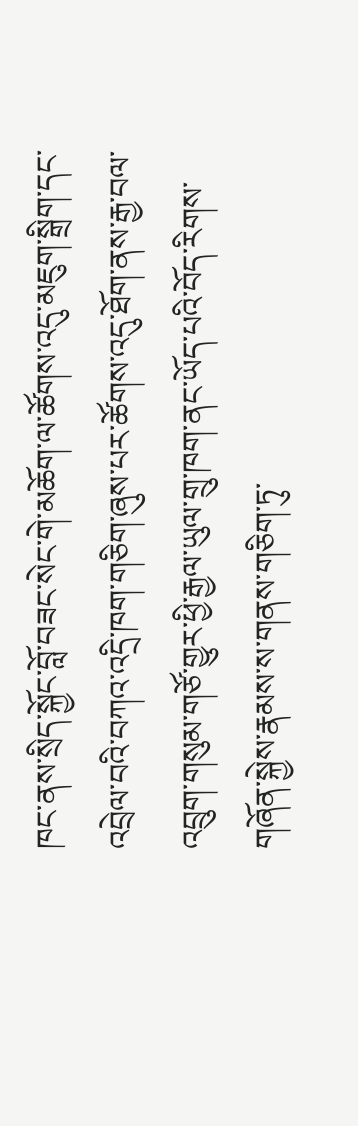ཁང་ནས་སྲིད་སྐྱོང་བློ་བཟང་སེང་གེ་མཆོག་ལ་ཚོགས་འདུ་མཇུག་སྒྲིག་དང་འབྲེལ་བའི་བཀའ་འདྲི་ཁག་གཅིག་ཞུས་པར་ཚོགས་འདུ་ཐོག་ནས་རྒྱ་བལ་འབྲུག་གསུམ་གཙོ་གྱུར་ཕྱི་རྒྱལ་ཡུལ་གྲུ་ཁག་ནང་ཡོད་པའི་བོད་རིགས་གཞོན་སྐྱེས་རྣམས་ས་གནས་གཅིག་ཏུ་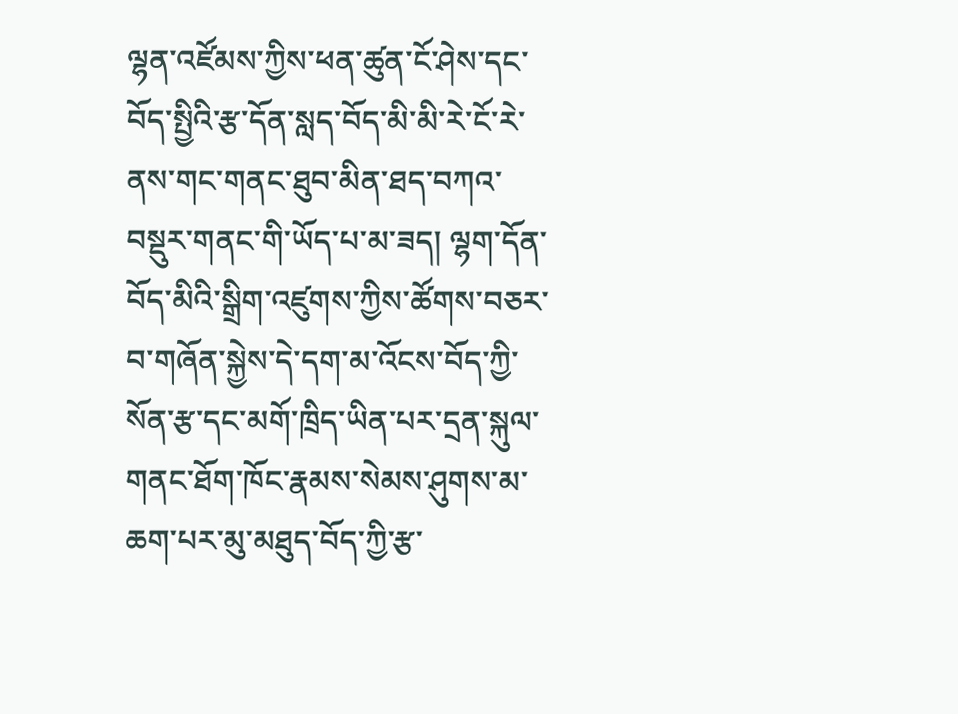ལྷན་འཛོམས་ཀྱིས་ཕན་ཚུན་ངོ་ཤེས་དང་བོད་སྤྱིའི་རྩ་དོན་སླད་བོད་མི་མི་རེ་ངོ་རེ་ནས་གང་གནང་ཐུབ་མིན་ཐད་བཀའ་བསྡུར་གནང་གི་ཡོད་པ་མ་ཟད། ལྷག་དོན་བོད་མིའི་སྒྲིག་འཛུགས་ཀྱིས་ཚོགས་བཅར་བ་གཞོན་སྐྱེས་དེ་དག་མ་འོངས་བོད་ཀྱི་སོན་རྩ་དང་མགོ་ཁྲིད་ཡིན་པར་དྲན་སྐུལ་གནང་ཐོག་ཁོང་རྣམས་སེམས་ཤུགས་མ་ཆག་པར་མུ་མཐུད་བོད་ཀྱི་རྩ་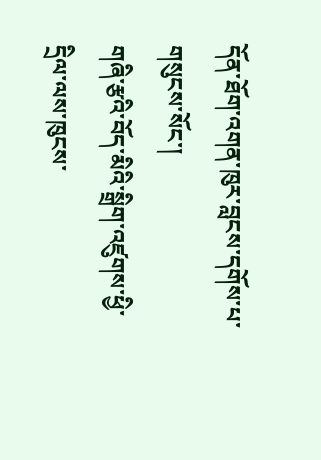དོན་ཐོག་འགན་ཁུར་བླངས་དགོས་པ་གསུངས་སོང་།
གཞི་རྩའི་བོད་མིའི་སྒྲིག་འཛུགས་ཕྱི་དྲིལ་ལས་ཁུངས་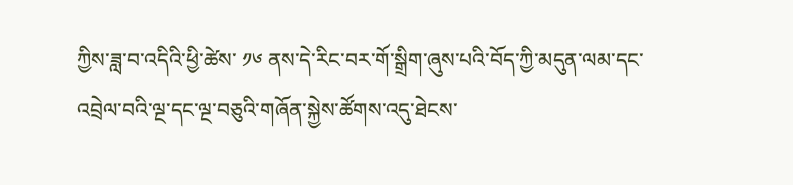ཀྱིས་ཟླ་བ་འདིའི་ཕྱི་ཚེས་ ༡༦ ནས་དེ་རིང་བར་གོ་སྒྲིག་ཞུས་པའི་བོད་ཀྱི་མདུན་ལམ་དང་འབྲེལ་བའི་ལྔ་དང་ལྔ་བཅུའི་གཞོན་སྐྱེས་ཚོགས་འདུ་ཐེངས་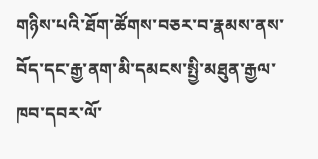གཉིས་པའི་ཐོག་ཚོགས་བཅར་བ་རྣམས་ནས་བོད་དང་རྒྱ་ནག་མི་དམངས་སྤྱི་མཐུན་རྒྱལ་ཁབ་དབར་ལོ་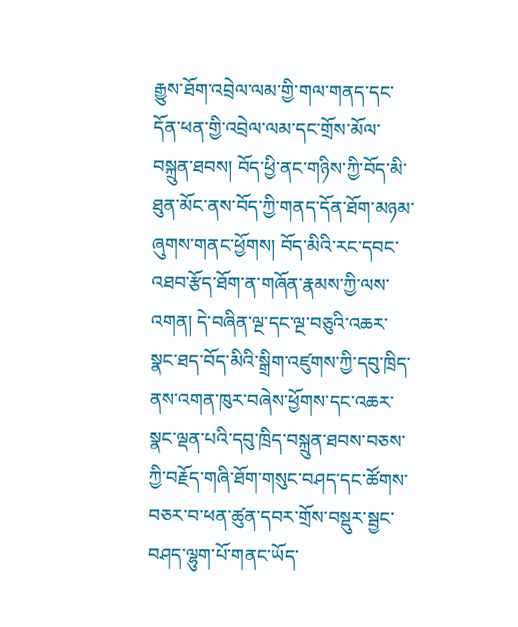རྒྱུས་ཐོག་འབྲེལ་ལམ་གྱི་གལ་གནད་དང་དོན་ཕན་གྱི་འབྲེལ་ལམ་དང་གྲོས་མོལ་བསྐྲུན་ཐབས། བོད་ཕྱི་ནང་གཉིས་ཀྱི་བོད་མི་ཐུན་མོང་ནས་བོད་ཀྱི་གནད་དོན་ཐོག་མཉམ་ཞུགས་གནང་ཕྱོགས། བོད་མིའི་རང་དབང་འཐབ་རྩོད་ཐོག་ན་གཞོན་རྣམས་ཀྱི་ལས་འགན། དེ་བཞིན་ལྔ་དང་ལྔ་བཅུའི་འཆར་སྣང་ཐད་བོད་མིའི་སྒྲིག་འཛུགས་ཀྱི་དབུ་ཁྲིད་ནས་འགན་ཁུར་བཞེས་ཕྱོགས་དང་འཆར་སྣང་ལྡན་པའི་དབུ་ཁྲིད་བསྐྲུན་ཐབས་བཅས་ཀྱི་བརྗོད་གཞི་ཐོག་གསུང་བཤད་དང་ཚོགས་བཅར་བ་ཕན་ཚུན་དབར་གྲོས་བསྡུར་སྦྱང་བཤད་ལྷུག་པོ་གནང་ཡོད་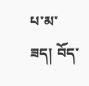པ་མ་ཟད། བོད་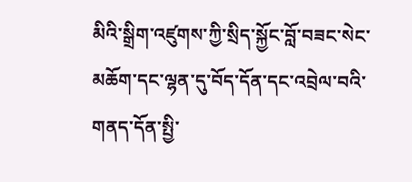མིའི་སྒྲིག་འཛུགས་ཀྱི་སྲིད་སྐྱོང་བློ་བཟང་སེང་མཆོག་དང་ལྷན་དུ་བོད་དོན་དང་འབྲེལ་བའི་གནད་དོན་སྤྱི་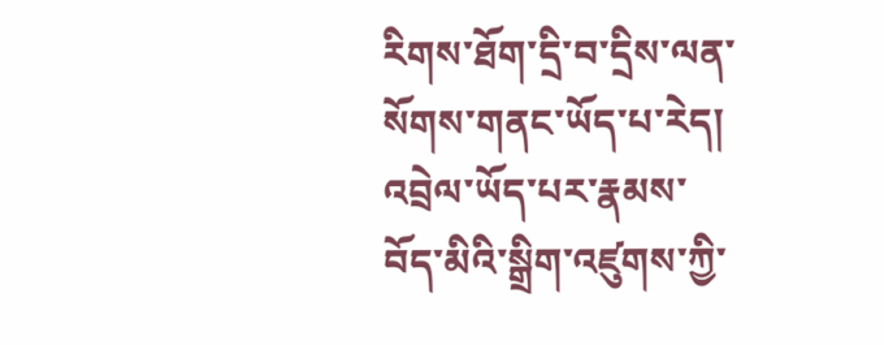རིགས་ཐོག་དྲི་བ་དྲིས་ལན་སོགས་གནང་ཡོད་པ་རེད། འབྲེལ་ཡོད་པར་རྣམས་བོད་མིའི་སྒྲིག་འཛུགས་ཀྱི་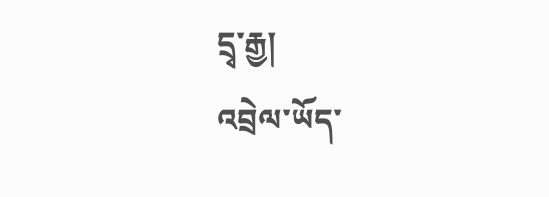དྲྭ་རྒྱ།
འབྲེལ་ཡོད་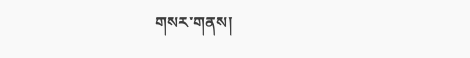གསར་གནས།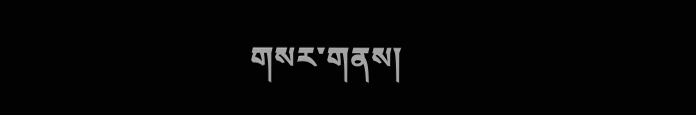གསར་གནས།